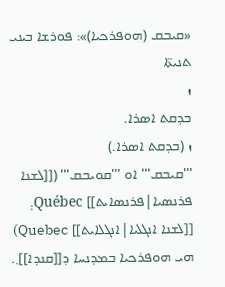«ܩܝܒܩ (ܗܘܦܪܟܝܐ)»: ܦܘܪܫܐ ܒܝܢܝ ܬܢܝܬ̈ܐ
ܙ
ܒܕܩܬ ܐܣܪܐ.
ܙ (ܒܕܩܬ ܐܣܪܐ.)
'''ܩܝܒܩ''' ܐܘ '''ܩܘܝܒܩ''' ([[ܠܫܢܐ ܦܪܢܣܝܐ|ܦܪܢܣܐܝܬ]] Québec܄ [[ܠܫܢܐ ܐܢܓܠܝܐ|ܐܢܓܠܐܝܬ]] Quebec) ܗܝ ܗܘܦܪܟܝܐ ܒܡܕܢܚܐ ܕ[[ܩܢܕܐ]]܂.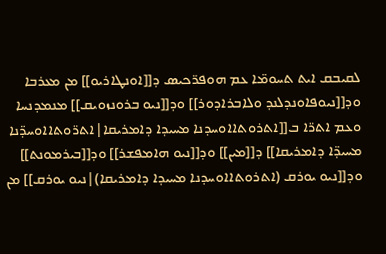ܠܩܝܒܩ ܐܝܬ ܬܚܘܡ̈ܐ ܥܡ ܗܘܦܪ̈ܟܝܣ ܕ[[ܐܘܢܛܐܪܝܘ]] ܡܢ ܡܥܪܒܐ ܘܕ[[ܢܝܘܦܐܘܢܕܠܢܕ ܘܠܐܒܪܐܕܘܪ]] ܘܕ[[ܢܝܘ ܒܪܘܢܙܘܝܩ]] ܡܢܡܕܢܚܐ ܘܥܡ ܐܬܪ̈ܐ ܒ[[ܐܬܪܘܬܐܐܘܚܕܢܐ ܡܚܝܕܐ ܕܐܡܪܝܩܐ|ܐܬܪ̈ܘܬܐܐܘܚܕ̈ܢܐ ܡܚܝܕ̈ܐ ܕܐܡܪܝܩܐ]] ܕ[[ܡܝܢ]] ܘܕ[[ܢܝܘ ܗܐܡܦܫܪ]] ܘܕ[[ܒܝܪܡܘܢܬ]] ܘܕ[[ܢܝܘ ܝܘܪܩ (ܐܬܪܘܬܐܐܘܚܕܢܐ ܡܚܝܕܐ ܕܐܡܪܝܩܐ)|ܢܝܘ ܝܘܪܩ]] ܡܢ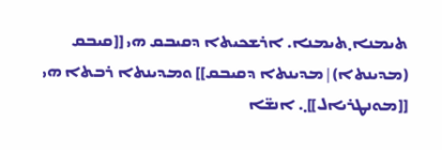ܬܝܡܢܐ܂ܬܝܡܢܐ. ܐܪܫܟܝܬܐ ܕܩܝܒܩ ܗܝ [[ܩܝܒܩ (ܡܕܝܢܬܐ)|ܡܕܝܢܬܐ ܕܩܝܒܩ]] ܘܡܕܝܢܬܐ ܪܒܬܐ ܗܝ [[ܡܘܢܛܪܝܐܠ]]܂. ܐܢܫ̈ܐ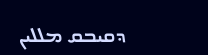ܕܩܝܒܩ ܡܠܠܝܢ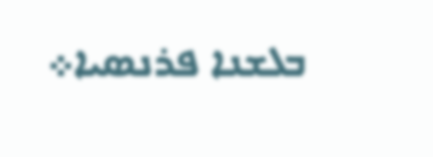ܒܠܫܢܐ ܦܪܢܣܝܐ܀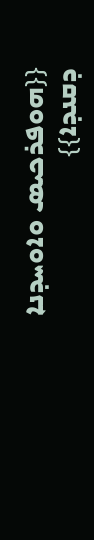{{ܗܘܦܪܟܝܣ ܘܐܘܚܕܢܐ ܕܩܢܕܐ}}